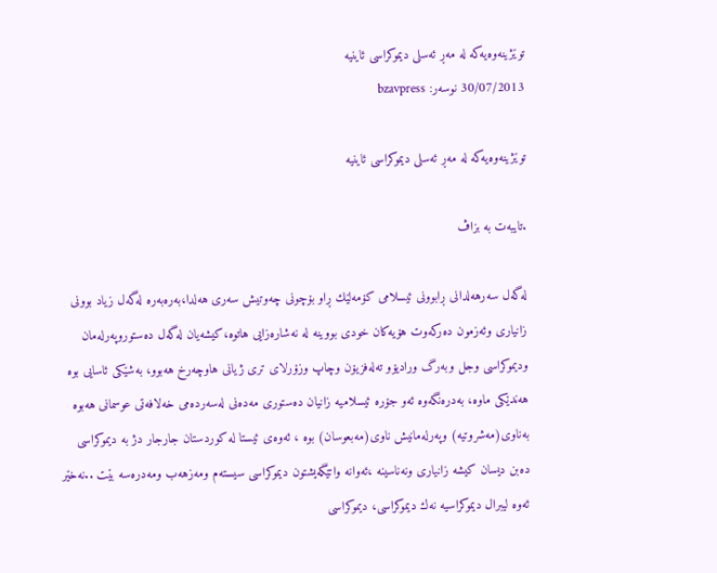توێژینه‌وه‌یەکە لە مەڕ ئه‌سلی‌ دیموكراسی‌ ئاینیه
30/07/2013 نوسەر: bzavpress

توێژینه‌وه‌یەکە لە مەڕ ئه‌سلی‌ دیموكراسی‌ ئاینیه

.تایبەت بە بزاڤ

له‌گه‌ل سه‌رهه‌لدانی‌ ڕابوونی‌ ئیسلامی‌ كۆمه‌لێك ڕاو بۆچونی‌ چه‌وتیش سه‌ری‌ هه‌لدا،به‌ره‌به‌ره‌ له‌گه‌ل زیاد بوونی‌ زانیاری‌ وئه‌زمون ده‌ركه‌وت هۆیه‌كان خودی‌ بووینه‌ له‌ نه‌شاره‌زایی‌ هاتوه‌،كیشه‌یان له‌گه‌ل ده‌ستوروپه‌رله‌مان ودیموكراسی‌ وجل وبه‌رگ ورادیۆو ته‌له‌فزیۆن وچاپ وزۆرلای‌ تری‌ ژیانی‌ هاوچه‌رخ هه‌بوو، به‌شێكی‌ ئاسایی‌ بوه‌ هه‌ندێكی‌ ماوه‌، به‌دره‌نگه‌وه‌ ئه‌و جۆره‌ ئیسلامیه‌ زانیان ده‌ستوری‌ مه‌ده‌نی‌ له‌سه‌رده‌می‌ خه‌لافه‌تی‌ عوسمانی‌ هه‌بوه‌ به‌ناوی‌(مه‌شروتیه‌) وپه‌رله‌مانیش ناوی‌(مه‌بعوسان) بوه‌ ، ئه‌وه‌ی‌ ئیستا له‌ كوردستان جارجار دژ به‌ دیموكراسی‌ ده‌بن دیسان كیشه‌ زانیاری ونه‌ناسینه‌ ،ئه‌وانه‌ واتێگه‌یشتون دیموكراسی‌ سیسته‌م ومه‌زهه‌ب ومه‌دره‌سه‌ بێت ..نه‌خێر ئه‌وه‌ لیبرال دیموكراسیه‌ نه‌ك دیموكراسی‌، دیموكراسی‌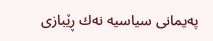په‌یمانی‌ سیاسیه‌ نه‌ك ڕێبازی‌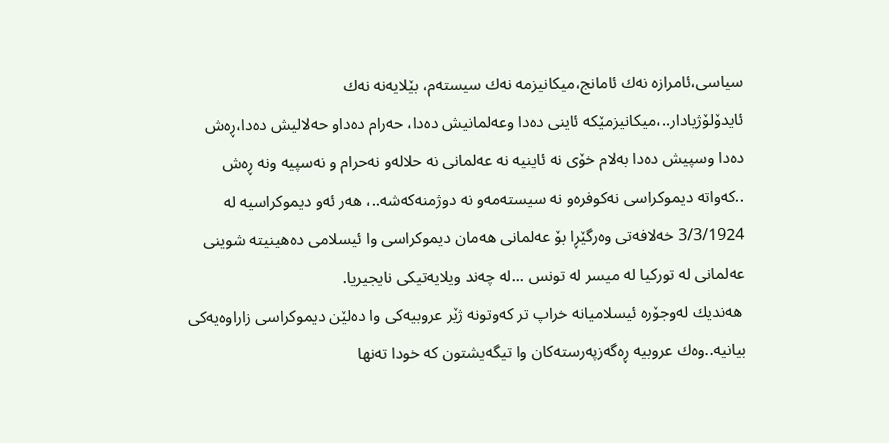سیاسی‌،ئامرازه‌ نه‌ك ئامانج،میكانیزمه‌ نه‌ك سیسته‌م، بێلایه‌نه‌ نه‌ك ئایدۆلۆژیادار..،میكانیزمێكه‌ ئاینی‌ ده‌دا وعه‌لمانیش ده‌دا، حه‌رام ده‌داو حه‌لالیش ده‌دا،ڕه‌ش ده‌دا وسپیش ده‌دا به‌لام خۆی‌ نه‌ ئاینیه‌ نه‌ عه‌لمانی‌ نه‌ حلاله‌و نه‌حرام و نه‌سپیه‌ ونه‌ ڕه‌ش ..كه‌واته‌ دیموكراسی‌ نه‌كوفره‌و نه‌ سیسته‌مه‌و نه‌ دوژمنه‌كه‌شه‌..، هه‌ر ئه‌و دیموكراسیه‌ له‌ 3/3/1924 خه‌لافه‌تی‌ وه‌رگێڕا بۆ عه‌لمانی‌ هه‌مان دیموكراسی‌ وا ئیسلامی‌ ده‌هینیته‌ شوینی‌ عه‌لمانی‌ له‌ توركیا له‌ میسر له‌ تونس ...له‌ چه‌ند ویلایه‌تیكی‌ نایجیریا.
 هه‌ندیك له‌وجۆره‌ ئیسلامیانه‌ خراپ تر كه‌وتونه‌ ژێر عروبیه‌كی‌ وا ده‌لێن دیموكراسی‌ زاراوه‌یه‌كی‌ بیانیه‌..وه‌ك عروبیه‌ ڕه‌گه‌زپه‌رسته‌كان وا تیگه‌یشتون كه‌ خودا ته‌نها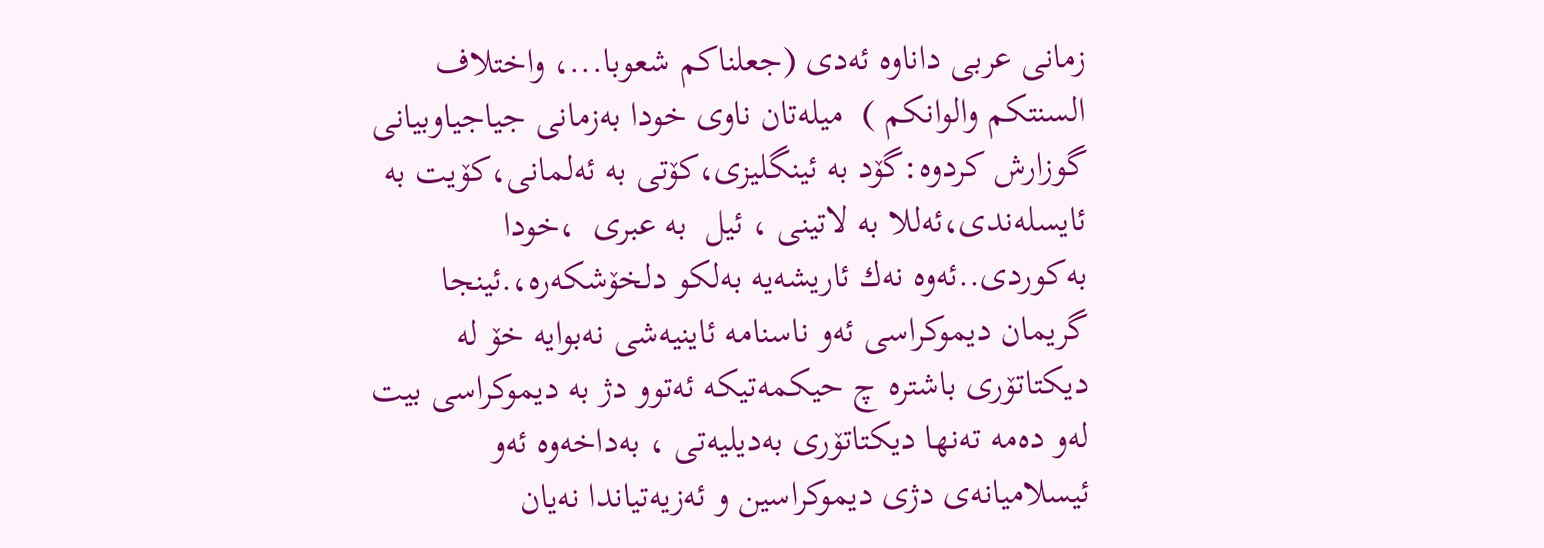زمانی‌ عربی‌ داناوه‌ ئه‌دی‌ (جعلناكم شعوبا...، واختلاف السنتكم والوانكم )  میله‌تان ناوی‌ خودا به‌زمانی‌ جیاجیاوبیانی‌ گوزارش كردوه‌:گۆد به‌ ئینگلیزی‌،كۆتی‌ به‌ ئه‌لمانی‌،كۆیت به‌ ئایسله‌ندی‌،ئه‌للا به‌ لاتینی‌ ، ئیل  به‌ عبری‌  ،خودا به‌كوردی‌..ئه‌وه‌ نه‌ك ئاریشه‌یه‌ به‌لكو دلخۆشكه‌ره‌،.ئینجا گریمان دیموكراسی‌ ئه‌و ناسنامه‌ ئاینیه‌شی‌ نه‌بوایه‌ خۆ له‌ دیكتاتۆری‌ باشتره‌ چ حیكمه‌تیكه‌ ئه‌توو دژ به‌ دیموكراسی‌ بیت له‌و ده‌مه‌ ته‌نها دیكتاتۆری‌ به‌دیلیه‌تی‌ ، به‌داخه‌وه‌ ئه‌و ئیسلامیانه‌ی‌ دژی‌ دیموكراسین و ئه‌زیه‌تیاندا نه‌یان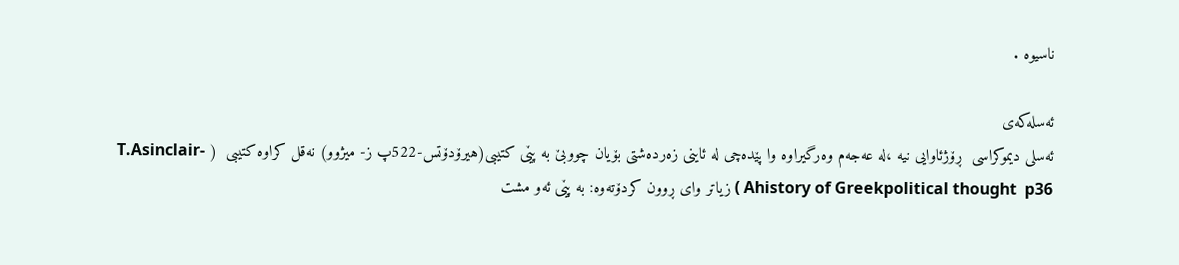ناسیوه‌ .

ئه‌سله‌كه‌ی‌
ئه‌سلی‌ دیموكراسی‌  ڕۆژئاوایی‌ نیه‌ ،له‌ عه‌جه‌م وه‌رگیراوه‌ وا پێده‌چی‌ له‌ ئاینی‌ زه‌رده‌شتی‌ بۆیان چووبێ‌ به‌ پێی‌ كتیبی‌(هیرۆدۆتس-522پ ز- میژوو) نه‌قل كراوه‌ كتیبی‌  ( T.Asinclair-Ahistory of Greekpolitical thought  p36 ) زیاتر وای‌ ڕوون كردۆته‌وه‌: به‌ پێی‌ ئه‌و مشت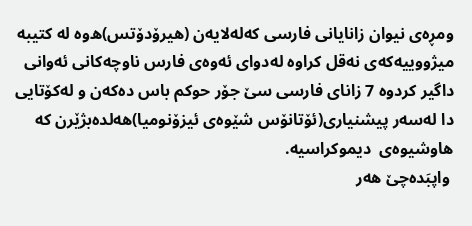ومڕه‌ی‌ نیوان زانایانی‌ فارسی‌ كه‌له‌لایه‌ن (هیرۆدۆتس)ه‌وه‌ له‌ كتیبه‌ میژووییه‌كه‌ی‌ نه‌قل كراوه‌ له‌دوای‌ ئه‌وه‌ی‌ فارس ناوچه‌كانی‌ ئه‌وانی‌ داگیر كردوه‌ 7 زانای‌ فارسی‌ سێ‌ جۆر حوكم باس ده‌كه‌ن و له‌كۆتایی‌ دا له‌سه‌ر پیشنیاری‌(ئۆتانۆس شێوه‌ی‌ ئیزۆنومیا)هه‌لده‌بژێرن كه‌ هاوشیوه‌ی‌  دیموكراسیه‌.
 واپبَده‌چێ‌ هه‌ر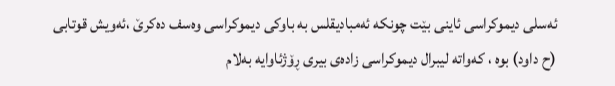ئه‌سلی‌ دیموكراسی‌ ئاینی‌ بێت چونكه‌ ئه‌مبادیقلس به‌ باوكی‌ دیموكراسی‌ وه‌سف ده‌كرێ‌ ،ئه‌ویش قوتابی‌ (ح داود) بوه‌ ، كه‌واته‌ لیبرال دیموكراسی‌ زاده‌ی‌ بیری‌ ڕۆژئاوایه‌ به‌لام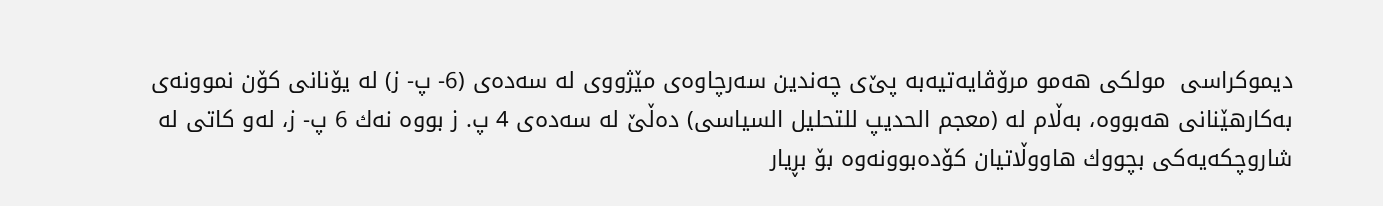دیموكراسی‌  مولكی‌ هه‌مو مرۆڤایه‌تیه‌به‌ پێ‌ی چه‌ندین سه‌رچاوه‌ی‌ مێژووی‌ له‌ سه‌ده‌ی‌ (6- پ- ز) له‌ یۆنانی‌ كۆن نموونه‌ی‌ به‌كارهێنانی‌ هه‌بووه‌، به‌ڵام له‌ (معجم الحدیپ للتحلیل السیاسی) ده‌ڵێ‌ له‌ سه‌ده‌ی‌ 4 پ. ز بووه‌ نه‌ك 6 پ- ز، له‌و كاتی‌ له‌ شاروچكه‌یه‌كی‌ بچووك هاووڵاتیان كۆده‌بوونه‌وه‌ بۆ بڕیار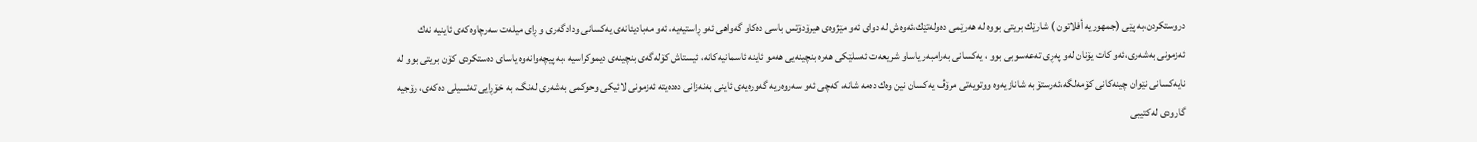دروستكردن،به‌ پێی‌ (جمهوریه‌ أفلاتون ) شارێك بریتی‌ بووه‌ له‌ هه‌رێمی‌ ده‌وله‌تێك،ئه‌وه‌ش له‌ دوای‌ ئه‌و مێژوه‌ی‌ هیرۆدۆتس باسی‌ ده‌كاو گه‌واهی‌ ئه‌و ڕاستیه‌یه‌، ئه‌و مه‌بادیئانه‌ی‌ یه‌كسانی‌ ودادگه‌ری‌ و ڕای‌ میله‌ت سه‌رچاوه‌كه‌ی‌ ئاینیه‌ نه‌ك ئه‌زمونی‌ به‌شه‌ری‌،ئه‌و كات یۆنان له‌و په‌ڕی‌ ته‌عه‌سوبی‌ بوو ، یه‌كسانی‌ به‌رامبه‌ر یاساو شریعه‌ت ئه‌سلێكی‌ هه‌ره‌ بنچینه‌یی‌ هه‌مو ئاینه‌ ئاسمانیه‌كانه‌، ئیستاش كۆله‌گه‌ی‌ بنچینه‌ی‌ دیموكراسیه‌ ،به‌ پیچه‌وانه‌وه‌ یاسای‌ ده‌ستكردی‌ كۆن بریتی‌ بوو له‌ نایه‌كسانی‌ نێوان چینه‌كانی‌ كۆمه‌لگه‌،ئه‌رستۆ به‌ شانازیه‌وه‌ ووتویه‌تی‌ مرۆڤ یه‌كسان نین وه‌ك ده‌مه‌ شانه‌، كه‌چی‌ ئه‌و سه‌روه‌ریه‌ گه‌وره‌یه‌ی‌ ئاینی‌ به‌نه‌زانی‌ ده‌ده‌یته‌ ئه‌زمونی‌ لائیكی‌ وحوكمی‌ به‌شه‌ری‌ له‌نگ، به‌ خۆڕایی‌ ته‌ئسیلی‌ ده‌كه‌ی‌، رۆجیه گارودی‌ له‌كتیبی‌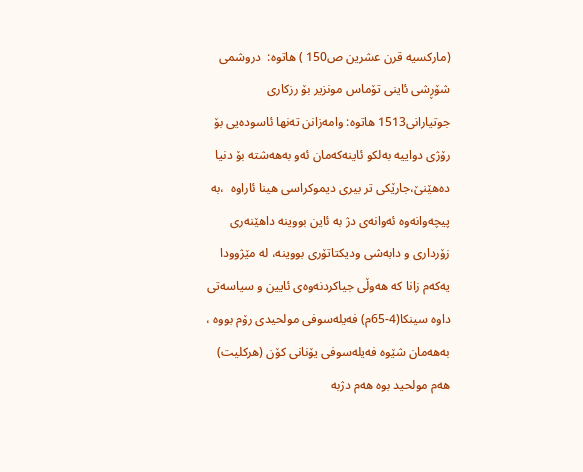(ماركسیه‌ قرن عشرین ص150 ) هاتوه‌:  دروشمی‌ شۆڕشی‌ ئاینی‌ تۆماس مونزیر بۆ رزكاری‌ جوتیارانی‌1513 هاتوه‌: وامه‌زانن ته‌نها ئاسوده‌یی‌ بۆ رۆژی‌ دواییه‌ به‌لكو ئاینه‌كه‌مان ئه‌و به‌هه‌شته‌ بۆ دنیا ده‌هێنێ‌،جارێكی‌ تر بیری‌ دیموكراسی‌ هینا ئاراوه‌  ،به‌ پیچه‌وانه‌وه‌ ئه‌وانه‌ی‌ دژ به‌ ئاین بووینه‌ داهێنه‌ری‌ زۆرداری‌ و دابه‌شی‌ ودیكتاتۆری‌ بووینه‌، له‌ مێژوودا یه‌كه‌م زانا كه‌ هه‌وڵی جیاكردنه‌وه‌ی ئایین و سیاسه‌تی داوه‌ سینكا(4-65م) فه‌یله‌سوفی مولحیدی رۆم بووه‌ ، به‌هه‌مان شێوه‌ فه‌یله‌سوفی یۆنانی كۆن (هركلیت) هه‌م مولحید بوه‌ هه‌م دژبه‌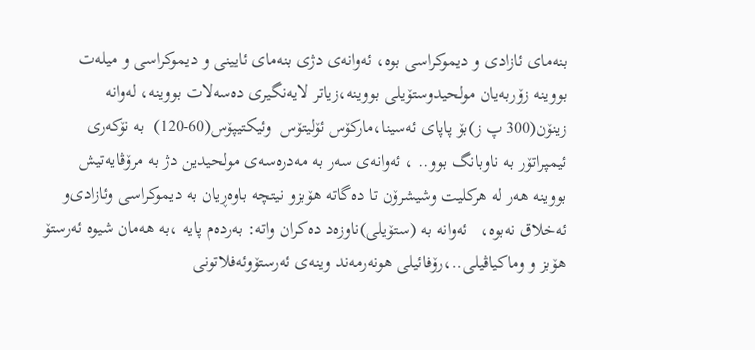بنه‌مای ئازادی و دیموكراسی بوه‌، ئه‌وانه‌ی دژی بنه‌مای ئایینی و دیموكراسی و میله‌ت بووینه‌ زۆربه‌یان مولحیدوستۆیلی‌ بووینه‌،زیاتر لایه‌نگیری‌ ده‌سه‌لات بووینه‌، له‌وانه‌ زینۆن(300 پ ز)بۆ پاپای‌ ئه‌سینا،ماركۆس ئۆلیتۆس  وئیكتیپۆس(60-120)  به‌ نۆكه‌ری‌ ئیمپراتۆر به‌ ناوبانگ بوو.. ، ئه‌وانه‌ی‌ سه‌ر به‌ مه‌دره‌سه‌ی‌ مولحیدین دژ به‌ مرۆڤایه‌تیش بووینه‌ هه‌ر له‌ هركلیت وشیشرۆن تا ده‌گاته‌ هۆبزو نیتچه‌ باوه‌ڕیان به‌ دیموكراسی‌ وئازادی‌و ئه‌خلاق نه‌بوه‌،   ئه‌وانه‌ به‌ (ستۆیلی‌)ناوزه‌د ده‌كران واته‌: به‌رده‌م پایه‌ ،به‌ هه‌مان شیوه‌ ئه‌رستۆ هۆبز و وماكیاڤیلی..،رۆفائیلی‌ هونه‌رمه‌ند وینه‌ی‌ ئه‌رستۆوئه‌فلاتونی‌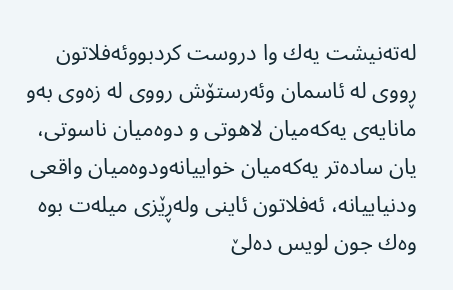له‌ته‌نیشت یه‌ك وا دروست كردبووئه‌فلاتون ڕووی‌ له‌ ئاسمان وئه‌رستۆش رووی‌ له‌ زه‌وی‌ به‌و مانایه‌ی‌ یه‌كه‌میان لاهوتی‌ و دوه‌میان ناسوتی‌، یان ساده‌تر یه‌كه‌میان خواییانه‌ودوه‌میان واقعی‌ ودنیاییانه‌، ئه‌فلاتون ئاینی‌ وله‌ڕێزی‌ میله‌ت بوه‌ وه‌ك جون لویس ده‌لێ‌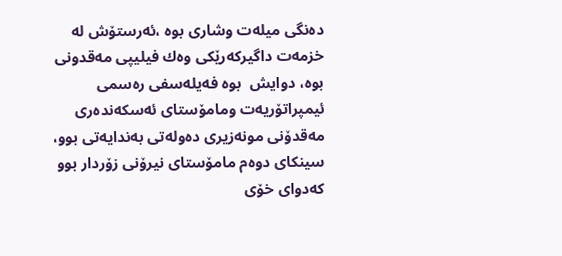ده‌نگی‌ میله‌ت وشاری‌ بوه‌ ،ئه‌رستۆش له‌ خزمه‌ت داگیركه‌رێكی‌ وه‌ك فیلیپی‌ مه‌قدونی‌ بوه‌، دوایش  بوه‌ فه‌یله‌سفی‌ ره‌سمی‌ ئیمپراتۆریه‌ت ومامۆستای‌ ئه‌سكه‌نده‌ری‌ مه‌قدۆنی‌ مونه‌زیری‌ ده‌وله‌تی‌ به‌ندایه‌تی‌ بوو، سینكای‌ دوه‌م مامۆستای‌ نیرۆنی‌ زۆردار بوو كه‌دوای‌ خۆی‌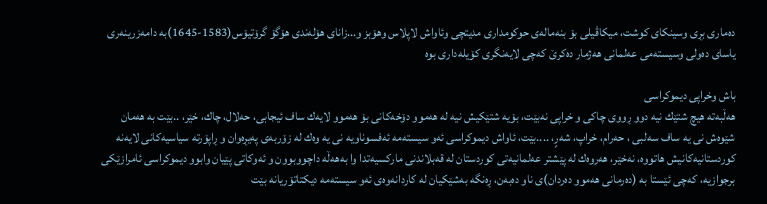ده‌ماری‌ بڕی‌ وسینكای‌ كوشت، میكاڤیلی‌ بۆ بنه‌ماله‌ی‌ حوكومداری‌ مدیتچی‌ وئاواش لاپلاس وهۆبز و...زانای‌ هۆله‌ندی‌ هۆگۆ گرۆتیۆس(1583-1645)به‌ دامه‌زرینه‌ری‌ یاسای‌ ده‌ولی‌ وسیسته‌می‌ عه‌لمانی‌ هه‌ژمار ده‌كرێ‌ كه‌چی‌ لایه‌نگری‌ كۆیله‌داری‌ بوه‌

باش وخراپی‌ دیموكراسی‌
هه‌ڵبه‌ته‌ هیچ شتێك نیه‌ دوو ڕووی‌ چاكی‌ و خراپی نه‌بێت، بۆیه‌ شتێكیش نیه‌ له‌ هه‌موو دۆخه‌كانی‌ بۆ هه‌موو لایه‌ك ساف ئیجابی، حه‌لال، چاك، خێر، ..بێت به‌ هه‌مان شێوه‌ش نی‌ یه‌ ساف سه‌لبی ، حه‌رام، خراپ، شه‌رٍ، ....بێت، ئاواش دیموكراسی‌ ئه‌و سیسته‌مه‌ ئه‌فسوناویه‌ نی‌ یه‌ وه‌ك له‌ زۆربه‌ی‌ په‌یڕه‌وان و ڕاپۆرته‌ سیاسیه‌كانی‌ لایه‌نه‌ كوردستانیه‌كانیش هاتووه‌، نه‌خێر، هه‌روه‌ك له‌ پێشتر عه‌لمانیه‌تی‌ كوردستان له‌ قه‌بلاندنی‌ ماركسیه‌تدا وا به‌هه‌ڵه‌ داچووبوون و ئه‌وكاتی‌ پێیان وابوو دیموكراسی ئامرازێكی‌ برجوازیه‌، كه‌چی ئێستا به‌ (ده‌رمانی‌ هه‌موو ده‌ردان)ی‌ ناو ده‌به‌ن، ڕه‌نگه‌ به‌شێكیان له‌ كاردانه‌وه‌ی‌ ئه‌و سیسته‌مه‌ دیكتاتۆریانه‌ بێت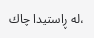،له‌ ڕاستیدا چاك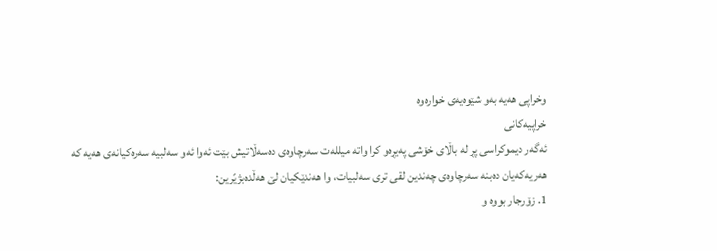وخراپی‌ هه‌یه‌ به‌و شێوه‌یه‌ی‌ خواره‌وه‌
خراپیه‌كانی‌
ئه‌گه‌ر دیموكراسی پڕ له‌ باڵای‌ خۆشی په‌یڕه‌و كرا واته‌ میلله‌ت سه‌رچاوه‌ی‌ ده‌سه‌ڵاتیش بێت ئه‌وا ئه‌و سه‌لبیه‌ سه‌ره‌كیانه‌ی‌ هه‌یه‌ كه‌ هه‌ریه‌كه‌یان ده‌بنه‌ سه‌رچاوه‌ی‌ چه‌ندین لقی تری‌ سه‌لبیات، وا هه‌ندێكیان لێ هه‌ڵده‌بژیًرین:
1. زۆرجار بووه‌ و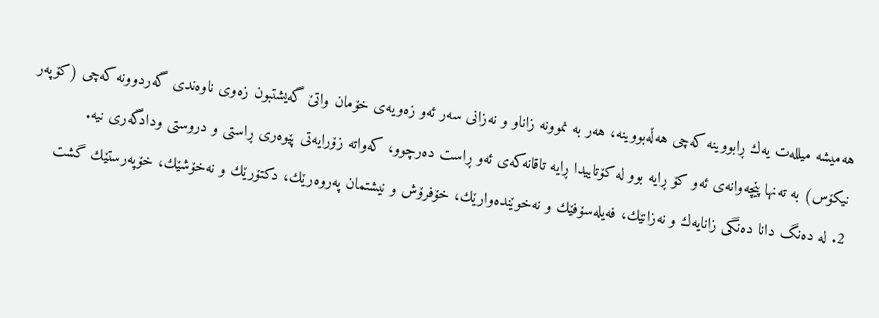هه‌میشه‌ میلله‌ت یه‌ك ڕابووینه‌ كه‌چی هه‌ڵه‌بووینه‌، هه‌ر به‌ نموونه‌ زاناو و نه‌زانی‌ سه‌ر ئه‌و زه‌ویه‌ی‌ خۆمان واتێ‌ گه‌یشتبون زه‌وی‌ ناوه‌ندی‌ گه‌ردوونه‌ كه‌چی (كۆپه‌ر نیكۆس) به‌ ته‌نها پێچه‌وانه‌ی‌ ئه‌و كۆ ڕایه‌ بوو له‌ كۆتاییدا ڕایه‌ تاقانه‌كه‌ی‌ ئه‌و ڕاست ده‌رچوو، كه‌واته‌ زۆرایه‌تی‌ پێوه‌ری‌ ڕاستی‌ و دروستی‌ ودادگه‌ری‌ نیه‌.
2. له‌ ده‌نگ دانا ده‌نگی‌ زانایه‌ك و نه‌زانێك، فه‌یله‌سۆفێك و نه‌خوێنده‌وارێك، خۆفرۆش و نیشتمان په‌روه‌رێك، دكتۆرێك و نه‌خۆشێك، خۆپه‌رستێك گشت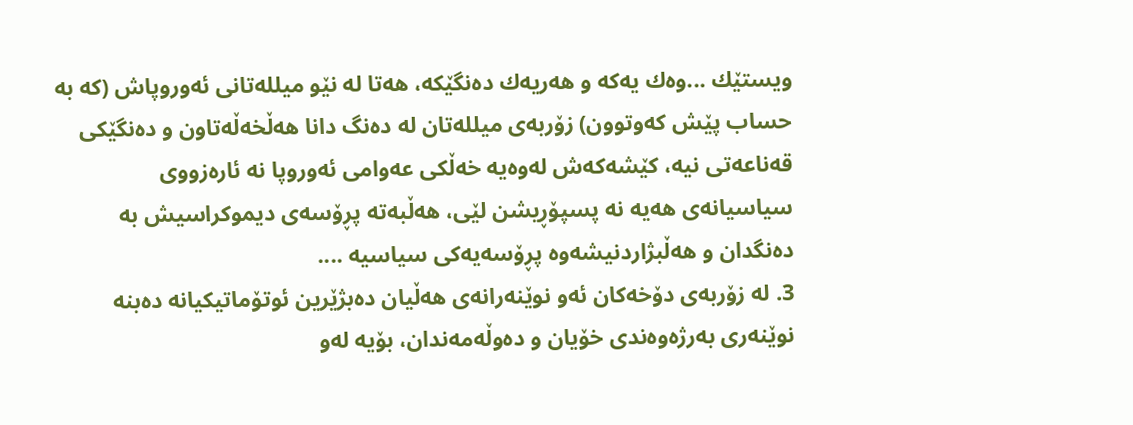ویستێك ...وه‌ك یه‌كه‌ و هه‌ریه‌ك ده‌نگێكه‌، هه‌تا له‌ نێو میلله‌تانی‌ ئه‌وروپاش (كه‌ به‌ حساب پێش كه‌وتوون) زۆربه‌ی‌ میلله‌تان له‌ ده‌نگ دانا هه‌ڵخه‌ڵه‌تاون و ده‌نگێكی‌ قه‌ناعه‌تی‌ نیه‌، كێشه‌كه‌ش له‌وه‌یه‌ خه‌ڵكی‌ عه‌وامی‌ ئه‌وروپا نه‌ ئاره‌زووی‌ سیاسیانه‌ی‌ هه‌یه‌ نه‌ پسپۆڕیشن لێی، هه‌ڵبه‌ته‌ پڕۆسه‌ی‌ دیموكراسیش به‌ ده‌نگدان و هه‌ڵبژاردنیشه‌وه‌ پڕۆسه‌یه‌كی‌ سیاسیه‌ ....
3. له‌ زۆربه‌ی‌ دۆخه‌كان ئه‌و نوێنه‌رانه‌ی‌ هه‌ڵیان ده‌بژێرین ئوتۆماتیكیانه‌ ده‌بنه‌ نوێنه‌ری‌ به‌رژه‌وه‌ندی‌ خۆیان و ده‌وڵه‌مه‌ندان، بۆیه‌ له‌و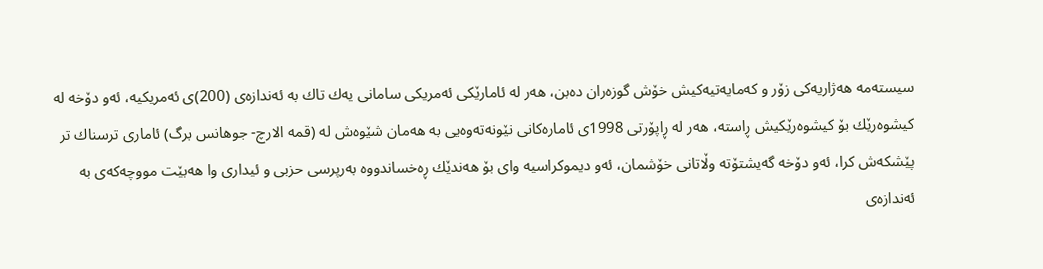سیسته‌مه‌ هه‌ژاریه‌كی‌ زۆر و كه‌مایه‌تیه‌كیش خۆش گوزه‌ران ده‌بن، هه‌ر له‌ ئامارێكی‌ ئه‌مریكی‌ سامانی‌ یه‌ك تاك به‌ ئه‌ندازه‌ی‌ (200)ی‌ ئه‌مریكیه‌، ئه‌و دۆخه‌ له‌ كیشوه‌رێك بۆ كیشوه‌رێكیش ڕاسته‌، هه‌ر له‌ ڕاپۆرتی‌ 1998ی‌ ئاماره‌كانی‌ نێونه‌ته‌وه‌یی به‌ هه‌مان شێوه‌ش له‌ (قمه‌ الارچ- جوهانس برگ) ئاماری‌ ترسناك تر پێشكه‌ش كرا، ئه‌و دۆخه‌ گه‌یشتۆته‌ وڵاتانی‌ خۆشمان، ئه‌و دیموكراسیه‌ وای‌ بۆ هه‌ندێك ڕه‌خساندووه‌ به‌رپرسی حزبی و ئیداری‌ وا هه‌بێت مووچه‌كه‌ی‌ به‌ ئه‌ندازه‌ی‌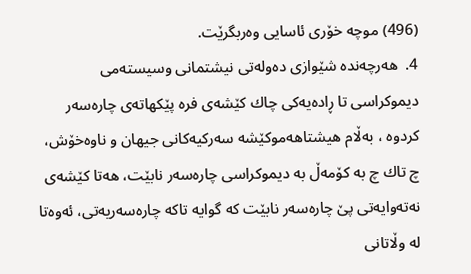(496) موچه‌ خۆری‌ ئاسایی وه‌ربگرێت.
4.  هه‌رچه‌نده‌ شێوازی‌ ده‌وله‌تی‌ نیشتمانی‌ وسیسته‌می‌ دیموكراسی‌ تا ڕاده‌یه‌كی‌ چاك كێشه‌ی‌ فره‌ پێكهاته‌ی‌ چاره‌سه‌ر كردوه‌ ، به‌ڵام هیشتاهه‌موكێشه‌ سه‌ركیه‌كانی‌ جیهان و ناوه‌خۆش، چ تاك چ به‌ كۆمه‌ڵ به‌ دیموكراسی چاره‌سه‌ر نابێت، هه‌تا كێشه‌ی‌ نه‌ته‌وایه‌تی‌ پێ‌ چاره‌سه‌ر نابێت كه‌ گوایه‌ تاكه‌ چاره‌سه‌ریه‌تی‌، ئه‌وه‌تا له‌ وڵاتانی‌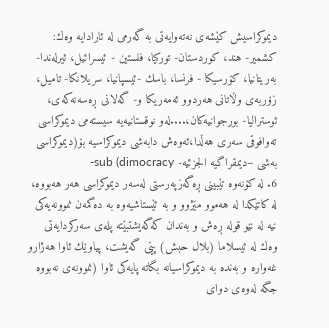دیموكراسیش كێشه‌ی‌ نه‌ته‌وایه‌تی‌ به‌ گه‌رمی‌ له‌ ئارادایه‌ وه‌ك: كشمیر- هند، كوردستان- توركیا، فلستین - ئیسرائیل، ئیرله‌ندا- به‌ریتانیا، كۆرسیكا - فرنسا، باسك -ئیسپانیا، سریلانكا- تامیل، زۆربه‌ی‌ وڵاتانی‌ هه‌ردوو ئه‌مه‌ریكا و- گه‌لانی‌ ڕه‌سه‌نه‌كه‌ی‌، ئوسترالیا- بورجوانیه‌كان،....له‌و نوقستانیه‌یه‌ سیسته‌می‌ دیموكراسی‌ ته‌وافوقی‌ سه‌ری‌ هه‌ڵدا،ئه‌وه‌ش دابه‌شی‌ دیموكراسیه‌ بۆ(دیموكراسی‌ به‌شی‌ –دیمقراگیه‌ الجزئیه‌- dimocracy) sub-
6. له‌ كۆنه‌وه‌ تێبینی‌ ڕه‌گه‌زپه‌رستی‌ له‌سه‌ر دیموكراسی هه‌ر هه‌بووه‌، له‌ كاتێكدا له‌ هه‌موو مێژوو و به‌ ئێستاشیه‌وه‌ به‌ ده‌گمه‌ن نموونه‌یه‌كی‌ نیه‌ له‌ نێو قوله‌ ڕه‌ش و به‌ندان كه‌گه‌یشتبێته‌ پله‌ی‌ سه‌ركردایه‌تی‌ وه‌ك له‌ ئیسلاما (بلال حبش) پێی‌ گه‌یشت، پیاوێك ئاوا هه‌ژارو غه‌واره‌ و به‌نده‌ به‌ دیموكراسیانه‌ بگاته‌ پایه‌كی‌ ئاوا (نموونه‌ی‌ نه‌بووه‌ جگه‌ له‌وه‌ی‌ دوای‌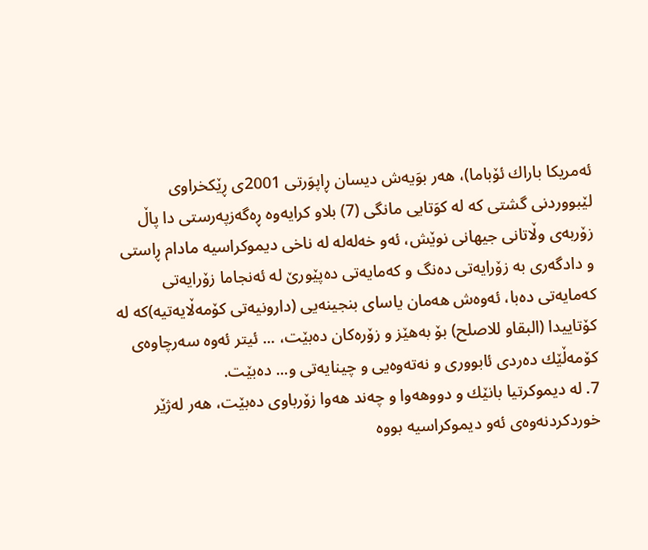ئه‌مریكا باراك ئۆباما)، هه‌ر بوَیه‌ش دیسان ڕاپوَرتی‌ 2001ی‌ ڕێكخراوی‌ لێبووردنی‌ گشتی‌ كه‌ له‌ كوَتایی‌ مانگی‌ (7) بلاو كرایه‌وه‌ ڕه‌گه‌زپه‌رستی‌ دا پاڵ زۆربه‌ی‌ وڵاتانی‌ جیهانی‌ نوێش، ئه‌و خه‌له‌له‌ له‌ ناخی‌ دیموكراسیه‌ مادام ڕاستی‌ و دادگه‌ری‌ به‌ زۆرایه‌تی‌ ده‌نگ و كه‌مایه‌تی‌ ده‌پێورێ‌ له‌ ئه‌نجاما زۆرایه‌تی‌ كه‌مایه‌تی‌ ده‌با، ئه‌وه‌ش هه‌مان یاسای بنجینه‌یی (دارونیه‌تی‌ كۆمه‌ڵایه‌تیه‌)كه‌ له‌ كۆتاییدا (البقا‌و للاصلح) بۆ به‌هێز و زۆره‌كان ده‌بێت، ... ئیتر ئه‌وه‌ سه‌رچاوه‌ی‌ كۆمه‌ڵێك ده‌ردی‌ ئابووری‌ و نه‌ته‌وه‌یی و چینایه‌تی‌ و... ده‌بێت.
7. له‌ دیموكرتیا بانێك و دووهه‌وا و چه‌ند هه‌وا زۆرباوی‌ ده‌بێت، هه‌ر له‌ژێر خوردكردنه‌وه‌ی‌ ئه‌و دیموكراسیه‌ بووه‌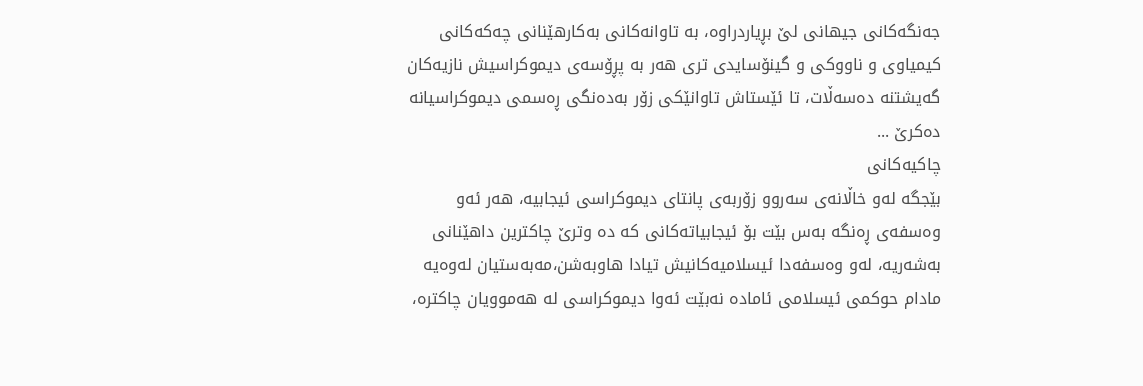جه‌نگه‌كانی‌ جیهانی‌ لێ بڕیاردراوه‌، به‌ تاوانه‌كانی‌ به‌كارهێنانی‌ چه‌كه‌كانی‌ كیمیاوی‌ و ناووكی‌ و گینۆسایدی‌ تری‌ هه‌ر به‌ پڕۆسه‌ی‌ دیموكراسیش نازیه‌كان گه‌یشتنه‌ ده‌سه‌ڵات، تا ئێستاش تاوانێكی‌ زۆر به‌ده‌نگی‌ ڕه‌سمی‌ دیموكراسیانه‌ ده‌كرێ‌ ...
چاكیه‌كانی‌
بێجگه‌ له‌و خاڵانه‌ی‌ سه‌روو زۆربه‌ی‌ پانتای‌ دیموكراسی‌ ئیجابیه‌، هه‌ر ئه‌و وه‌سفه‌ی‌ ڕه‌نگه‌ به‌س بێت بۆ ئیجابیاته‌كانی‌ كه‌ ده‌ وترێ‌ چاكترین داهێنانی‌ به‌شه‌ریه‌، له‌و وه‌سفه‌دا ئیسلامیه‌كانیش تیادا هاوبه‌شن،مه‌به‌ستیان له‌وه‌یه‌ مادام حوكمی‌ ئیسلامی‌ ئاماده‌ نه‌بێت ئه‌وا دیموكراسی له‌ هه‌موویان چاكتره‌،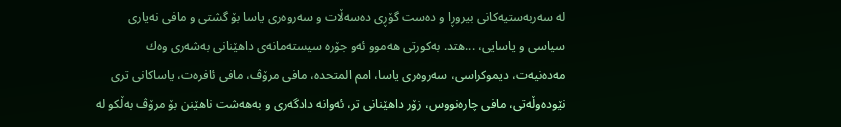له‌ سه‌ربه‌ستیه‌كانی‌ بیروڕا و ده‌ست گۆڕی‌ ده‌سه‌ڵات و سه‌روه‌ری‌ یاسا بۆ گشتی‌ و مافی نه‌یاری‌ سیاسی و یاسایی، ...هتد. به‌كورتی‌ هه‌موو ئه‌و جۆره‌ سیسته‌مانه‌ی‌ داهێنانی‌ به‌شه‌ری‌ وه‌ك مه‌ده‌نیه‌ت، دیموكراسی‌، سه‌روه‌ری‌ یاسا، امم المتحده‌، مافی مرۆڤ، مافی ئافره‌ت، یاساكانی‌ تری‌ نێوده‌وڵه‌تی‌، مافی چاره‌نووس، زۆر داهێنانی‌ تر، ئه‌وانه‌ دادگه‌ری‌ و به‌هه‌شت ناهێنن بۆ مرۆڤ به‌ڵكو له‌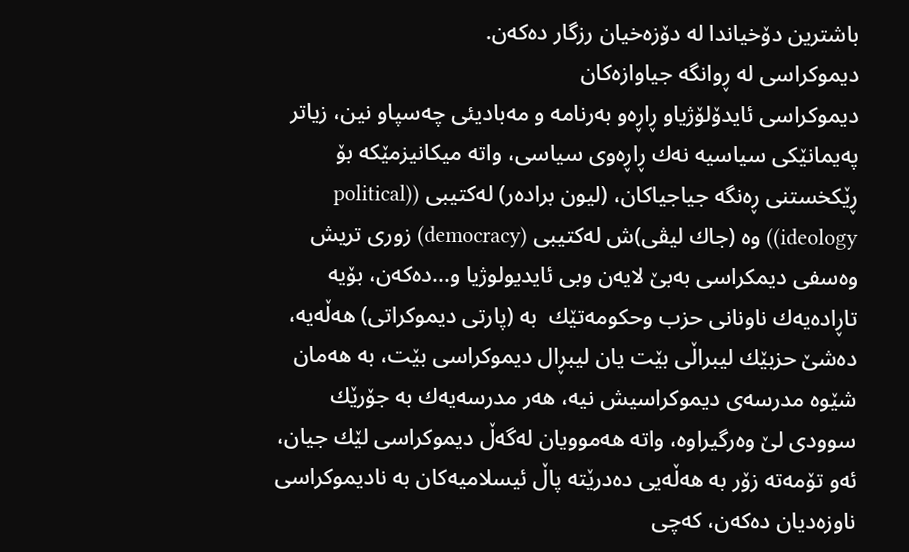باشترین دۆخیاندا له‌ دۆزه‌خیان رزگار ده‌كه‌ن.
دیموكراسی له‌ ڕوانگه‌ جیاوازه‌كان
دیموكراسی ئایدۆلۆژیاو ڕاڕه‌و به‌رنامه‌ و مه‌بادیئی چه‌سپاو نین، زیاتر په‌یمانێكی‌ سیاسیه‌ نه‌ك ڕاڕه‌وی‌ سیاسی، واته‌ میكانیزمێكه‌ بۆ ڕێكخستنی‌ ڕه‌نگه‌ جیاجیاكان، (لیون براده‌ر) له‌كتیبی‌ ((political ideology)) وه‌ (جاك لیڤی)ش له‌كتیبی‌ (democracy) زوری‌ تریش وه‌سفی‌ دیمكراسی‌ به‌بێ‌ لایه‌ن وبی‌ ئایدیولوژیا و...ده‌كه‌ن، بۆیه‌ تاڕاده‌یه‌ك ناونانی‌ حزب وحكومه‌تێك  به‌ (پارتی‌ دیموكراتی) هه‌ڵه‌یه‌، ده‌شێ‌ حزبێك لیبراڵی بێت یان لیبڕال دیموكراسی بێت، به‌ هه‌مان شێوه‌ مدرسه‌ی‌ دیموكراسیش نیه‌، هه‌ر مدرسه‌یه‌ك به‌ جۆرێك سوودی‌ لێ وه‌رگیراوه‌، واته‌ هه‌موویان له‌گه‌ڵ دیموكراسی لێك جیان، ئه‌و تۆمه‌ته‌ زۆر به‌ هه‌ڵه‌یی ده‌درێته‌ پاڵ ئیسلامیه‌كان به‌ نادیموكراسی ناوزه‌دیان ده‌كه‌ن، كه‌چی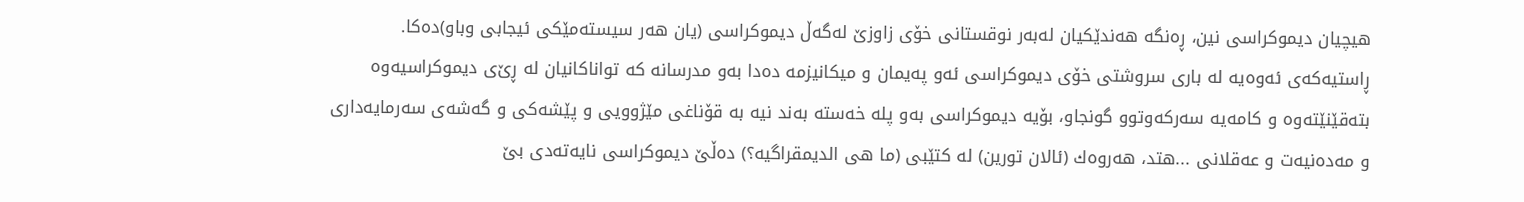هیچیان دیموكراسی نین، ڕه‌نگه‌ هه‌ندێكیان له‌به‌ر نوقستانی‌ خۆی‌ زاوزێ‌ له‌گه‌ڵ دیموكراسی (یان هه‌ر سیسته‌مێكی‌ ئیجابی وباو)ده‌كا. ڕاستیه‌كه‌ی‌ ئه‌وه‌یه‌ له‌ باری‌ سروشتی‌ خۆی‌ دیموكراسی ئه‌و په‌یمان و میكانیزمه‌ ده‌دا به‌و مدرسانه‌ كه‌ تواناكانیان له‌ ڕێ‌ی‌ دیموكراسیه‌وه‌ بته‌قێنێته‌وه‌ و كامه‌یه‌ سه‌ركه‌وتوو گونجاو، بۆیه‌ دیموكراسی به‌و پله‌ خه‌سته‌ به‌ند نیه‌ به‌ قۆناغی مێژوویی و پێشه‌كی‌ و گه‌شه‌ی‌ سه‌رمایه‌داری‌ و مه‌ده‌نیه‌ت و عه‌قلانی‌ ...هتد، هه‌روه‌ك (ئالان تورین) له‌ كتێبی (ما هی الدیمقراگیه‌؟) ده‌ڵێ‌ دیموكراسی نایه‌ته‌دی‌ بێ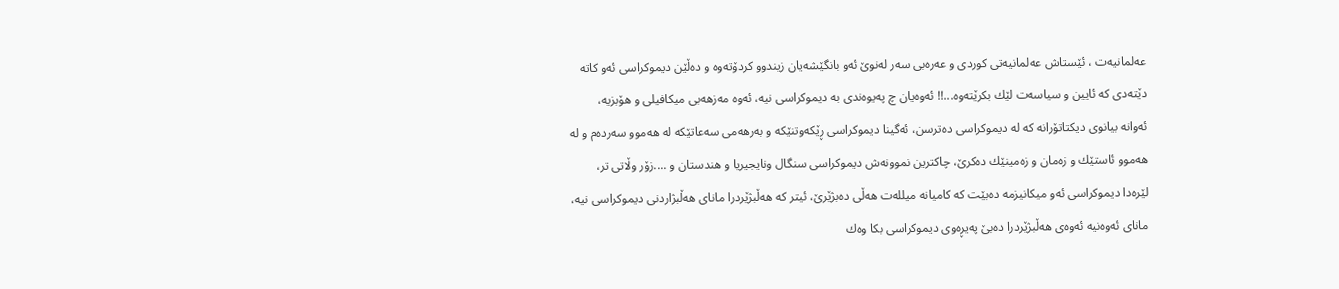عه‌لمانیه‌ت ، ئێستاش عه‌لمانیه‌تی‌ كوردی‌ و عه‌ره‌بی سه‌ر له‌نوێ‌ ئه‌و بانگێشه‌یان زیندوو كردۆته‌وه‌ و ده‌ڵێن دیموكراسی ئه‌و كاته‌ دێته‌دی‌ كه‌ ئایین و سیاسه‌ت لێك بكرێته‌وه‌...!! ئه‌وه‌یان چ په‌یوه‌ندی‌ به‌ دیموكراسی نیه‌، ئه‌وه‌ مه‌زهه‌بی میكافیلی و هۆبزیه‌، ئه‌وانه‌ بیانوی‌ دیكتاتۆرانه‌ كه‌ له‌ دیموكراسی ده‌ترسن، ئه‌گینا دیموكراسی ڕێكه‌وتنێكه‌ و به‌رهه‌می‌ سه‌عاتێكه‌ له‌ هه‌موو سه‌رده‌م و له‌ هه‌موو ئاستێك و زه‌مان و زه‌مینێك ده‌كرێ‌، چاكترین نموونه‌ش دیموكراسی‌ سنگال ونایجیریا و هندستان و ....زۆر وڵاتی‌ تر، لێره‌دا دیموكراسی ئه‌و میكانیزمه‌ ده‌بێت كه‌ كامیانه‌ میلله‌ت هه‌ڵی‌ ده‌بژێرێ‌، ئیتر كه‌ هه‌ڵبژێردرا مانای‌ هه‌ڵبژاردنی‌ دیموكراسی نیه‌، مانای‌ ئه‌وه‌نیه‌ ئه‌وه‌ی‌ هه‌ڵبژێردرا ده‌بێ‌ په‌یڕه‌وی‌ دیموكراسی بكا وه‌ك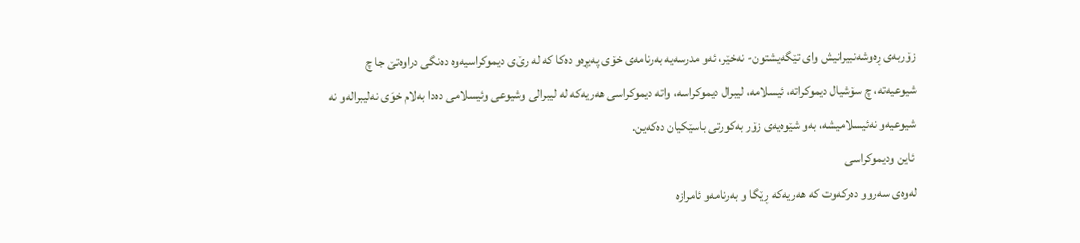زۆربه‌ی‌ ڕه‌وشه‌نبیرانیش وای‌ تێگه‌یشتون- نه‌خێر، ئه‌و مدرسه‌یه‌ به‌رنامه‌ی‌ خۆی‌ په‌یڕه‌و ده‌كا كه‌ له‌ رێ‌ی‌ دیموكراسیه‌وه‌ ده‌نگی‌ دراوه‌تێ‌ جا چ شیوعیه‌ته‌، چ سۆشیال دیموكراته‌، ئیسلامه‌، لیبرال دیموكراسه‌، واته‌ دیموكراسی‌ هه‌ریه‌كه‌ له‌ لیبرالی‌ وشیوعی‌ وئیسلامی‌ ده‌دا به‌لام خوَی‌ نه‌لیبراله‌و نه‌ شیوعیه‌و نه‌ئیسلامیشه‌، به‌و شێوه‌یه‌ی‌ زۆر به‌كورتی‌ باسێكیان ده‌كه‌ین.
 ئاین ودیموكراسی‌
له‌وه‌ی‌ سه‌روو ده‌ركه‌وت كه‌ هه‌ریه‌كه‌ ڕێگا و به‌رنامه‌و ئامرازه‌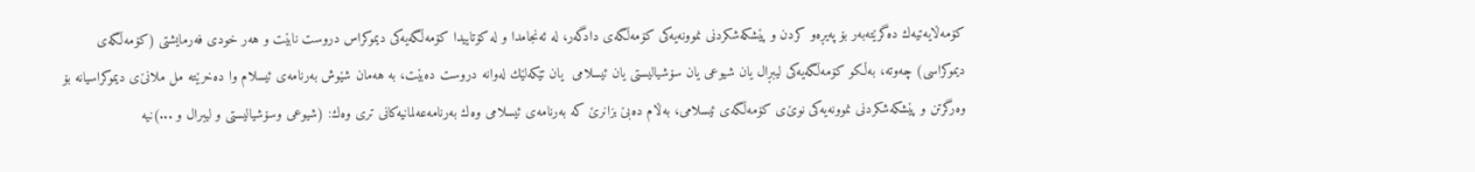كۆمه‌ڵایه‌تیه‌ك ده‌گرێته‌به‌ر بۆ په‌یڕه‌و كردن و پێشكه‌شكردنی‌ نموونه‌یه‌كی‌ كۆمه‌ڵگه‌ی‌ دادگه‌ر، له‌ ئه‌نجامدا و له‌ كۆتاییدا كۆمه‌ڵگه‌یه‌كی‌ دیموكراس دروست نابێت و هه‌ر خودی‌ فه‌رمایشتی‌ (كۆمه‌ڵگه‌ی‌ دیموكراسی) چه‌وته‌، به‌ڵكو كۆمه‌ڵگه‌یه‌كی‌ لیبڕال یان شیوعی یان سۆشیالیستی یان ئیسلامی‌  یان تێكه‌لێك له‌وانه‌ دروست ده‌بێت، به‌ هه‌مان شێوش به‌رنامه‌ی‌ ئیسلام وا ده‌خرێته‌ مل ملانێ‌ی‌ دیموكراسیانه‌ بۆ وه‌رگرتن و پێشكه‌شكردنی‌ نموونه‌یه‌كی‌ نوێ‌ی‌ كۆمه‌ڵگه‌ی‌ ئیسلامی‌، به‌ڵام ده‌بێ‌ بزانرێ‌ كه‌ به‌رنامه‌ی‌ ئیسلامی‌ وه‌ك به‌رنامه‌عه‌لمانیه‌كانی‌ تری‌ وه‌ك: (شیوعی‌ وسۆشیالیستی‌ و لیبرال و ...)نیه‌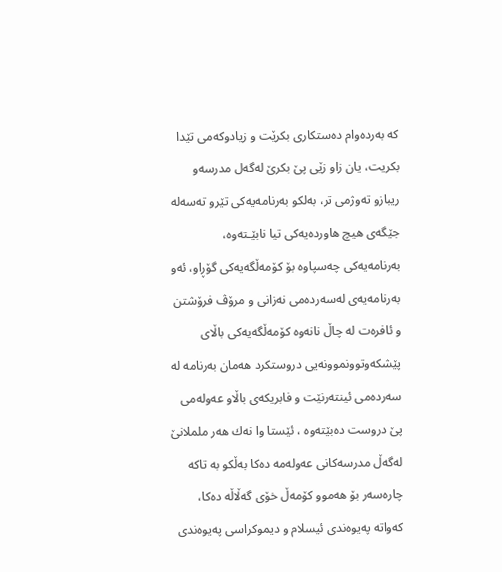كه‌ به‌رده‌وام ده‌ستكاری‌ بكرێت و زیادوكه‌می‌ تێدا بكریت، یان زاو زێی‌ پێ‌ بكرێ‌ له‌گه‌ل مدرسه‌و ریبازو ته‌وژمی‌ تر، به‌لكو به‌رنامه‌یه‌كی‌ تێرو ته‌سه‌له‌ جێگه‌ی‌ هیچ هاورده‌یه‌كی‌ تیا نابێـته‌وه‌، به‌رنامه‌یه‌كی‌ چه‌سپاوه‌ بۆ كۆمه‌ڵگه‌یه‌كی‌ گۆڕاو، ئه‌و به‌رنامه‌یه‌ی‌ له‌سه‌رده‌می‌ نه‌زانی‌ و مرۆڤ فرۆشتن و ئافره‌ت له‌ چاڵ نانه‌وه‌ كۆمه‌ڵگه‌یه‌كی‌ باڵای‌ پێشكه‌وتوونموونه‌یی دروستكرد هه‌مان به‌رنامه‌ له‌ سه‌رده‌می‌ ئینته‌رنێت و فابریكه‌ی‌ باڵاو عه‌وله‌می‌ پێ‌ دروست ده‌بێته‌وه‌ ، ئێستا وا نه‌ك هه‌ر ململانێ‌ له‌گه‌ڵ مدرسه‌كانی‌ عه‌وله‌مه‌ ده‌كا به‌ڵكو به‌ تاكه‌ چاره‌سه‌ر بۆ هه‌موو كۆمه‌ڵ خۆی‌ گه‌ڵاڵه‌ ده‌كا، كه‌واته‌ په‌یوه‌ندی‌ ئیسلام و دیموكراسی په‌یوه‌ندی‌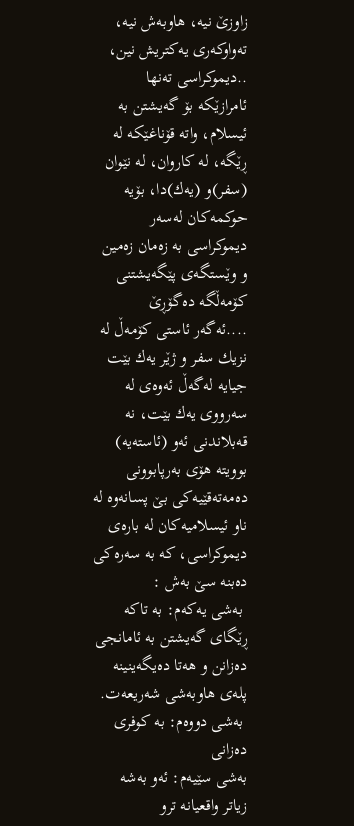زاوزێ‌ نیه‌، هاوبه‌ش نیه‌، ته‌واوكه‌ری‌ یه‌كتریش نین، ..دیموكراسی ته‌نها ئامرازێكه‌ بۆ گه‌یشتن به‌ ئیسلام، واته‌ قۆناغێكه‌ له‌ ڕێگه‌، له‌ كاروان، له‌ نێوان (سفر)و (یه‌ك)دا، بۆیه‌ حوكمه‌كان له‌سه‌ر دیموكراسی به‌ زه‌مان زه‌مین و وێستگه‌ی‌ پێگه‌یشتنی‌ كۆمه‌ڵگه‌ ده‌گۆڕێ‌ ....ئه‌گه‌ر ئاستی‌ كۆمه‌ڵ له‌ نزیك سفر و ژێر یه‌ك بێت جیایه‌ له‌گه‌ڵ ئه‌وه‌ی‌ له‌ سه‌رووی‌ یه‌ك بێت، نه‌ قه‌بلاندنی‌ ئه‌و (ئاسته‌یه‌) بوویته‌ هۆی‌ به‌رپابوونی‌ ده‌مه‌ته‌قێیه‌كی‌ بێ‌ پسانه‌وه‌ له‌ ناو ئیسلامیه‌كان له‌ باره‌ی‌ دیموكراسی، كه‌ به‌ سه‌ره‌كی‌ ده‌بنه‌ سێ‌ به‌ش :
 به‌شی یه‌كه‌م: به‌ تاكه‌ ڕێگای‌ گه‌یشتن به‌ ئامانجی‌ ده‌زانن و هه‌تا ده‌یگه‌ینینه‌ پله‌ی‌ هاوبه‌شی شه‌ریعه‌ت.
 به‌شی دووه‌م: به‌ كوفری‌ ده‌زانی‌
به‌شی‌ سێیه‌م: ئه‌و به‌شه‌ زیاتر واقعیانه‌ ترو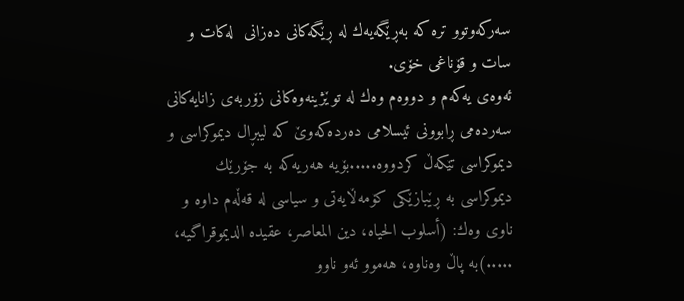سه‌ركه‌وتوو تره‌ كه‌ به‌ڕێگه‌یه‌ك له‌ ڕێگه‌كانی‌ ده‌زانی‌  له‌كات و سات و قۆناغی خۆی‌.
ئه‌وه‌ی‌ یه‌كه‌م و دووه‌م وه‌ك له‌ توێژینه‌وه‌كانی‌ زۆربه‌ی‌ زانایه‌كانی‌ سه‌رده‌می‌ ڕابوونی‌ ئیسلامی‌ ده‌رده‌كه‌وێ‌ كه‌ لیبڕال دیموكراسی و دیموكراسی تێكه‌ڵ كردووه‌.....بۆیه‌ هه‌ریه‌كه‌ به‌ جۆرێك دیموكراسی به‌ ڕێبازێكی‌ كۆمه‌ڵایه‌تی‌ و سیاسی له‌ قه‌ڵه‌م داوه‌ و ناوی‌ وه‌ك: (أسلوب الحیاه‌، دین المعاصر، عقیده‌ الدیموقراگیه‌، .....)به‌ پاڵ وه‌ناوه‌، هه‌موو ئه‌و ناوو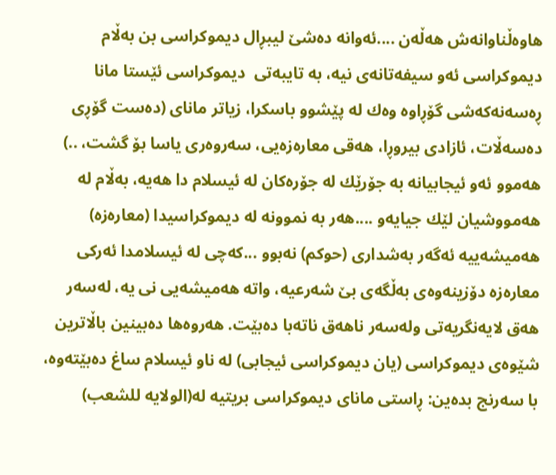هاوه‌ڵناوانه‌ش هه‌ڵه‌ن ....ئه‌وانه‌ ده‌شێ‌ لیبڕال دیموكراسی بن به‌ڵام دیموكراسی ئه‌و سیفه‌تانه‌ی‌ نیه‌، به‌ تایبه‌تی‌  دیموكراسی ئێستا مانا ڕه‌سه‌نه‌كه‌شی گۆڕاوه‌ وه‌ك له‌ پێشوو باسكرا، زیاتر مانای‌ (ده‌ست گۆڕی‌ ده‌سه‌ڵات، ئازادی‌ بیروڕا، هه‌قی معاره‌زه‌یی، سه‌روه‌ری‌ یاسا بۆ گشت، ..) هه‌موو ئه‌و ئیجابیانه‌ به‌ جۆرێك له‌ جۆره‌كان له‌ ئیسلام دا هه‌یه‌، به‌ڵام له‌ هه‌مووشیان لێك جیایه‌و ....هه‌ر به‌ نموونه‌ له‌ دیموكراسیدا (معاره‌زه‌) هه‌میشه‌ییه‌ ئه‌گه‌ر به‌شداری‌ (حوكم) نه‌بوو ...كه‌چی له‌ ئیسلامدا ئه‌ركی معاره‌زه‌ دۆزینه‌وه‌ی‌ به‌ڵگه‌ی‌ بێ‌ شه‌رعیه‌، واته‌ هه‌میشه‌یی نی‌ یه‌، له‌سه‌ر هه‌ق لایه‌نگریه‌تی‌ وله‌سه‌ر ناهه‌ق ناته‌با ده‌بێت. هه‌روه‌ها ده‌بینین باڵاترین شێوه‌ی‌ دیموكراسی (یان دیموكراسی ئیجابی) له‌ ناو ئیسلام ساغ ده‌بێته‌وه‌، با سه‌رنج بده‌ین: ڕاستی‌ مانای‌ دیموكراسی بریتیه‌ له‌(الولایه‌ للشعب)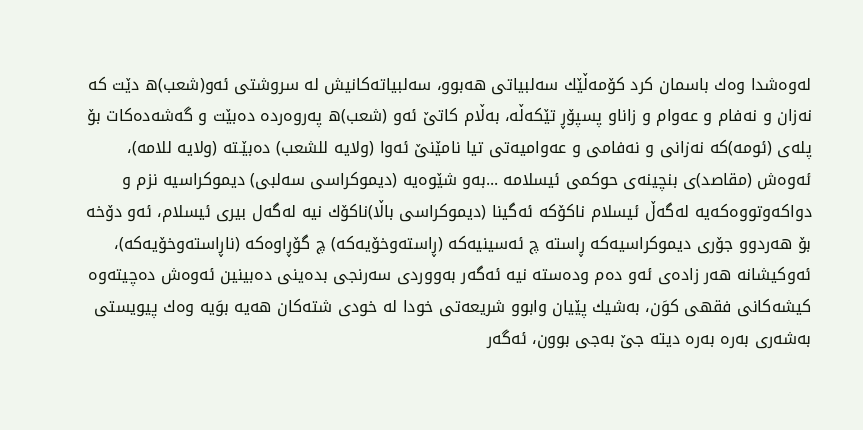له‌وه‌شدا وه‌ك باسمان كرد كۆمه‌ڵێك سه‌لبیاتی‌ هه‌بوو، سه‌لبیاته‌كانیش له‌ سروشتی ئه‌و(شعب)ه‌ دێت كه‌ نه‌زان و نه‌فام و عه‌وام و زاناو پسپۆڕ تێكه‌ڵه‌، به‌ڵام كاتێ‌ ئه‌و (شعب)ه‌ په‌روه‌رده‌ ده‌بێت و گه‌شه‌ده‌كات بۆ پله‌ی‌ (ئومه‌)كه‌ نه‌زانی و نه‌فامی‌ و عه‌وامیه‌تی‌ تیا نامێنێ‌ ئه‌وا (ولایه‌ للشعب) ده‌بێـته‌ (ولایه‌ للامه‌)، ئه‌وه‌ش (مقاصد)ی‌ بنچینه‌ی حوكمی‌ ئیسلامه‌ ...به‌و شێوه‌یه‌ (دیموكراسی سه‌لبی) دیموكراسیه‌ نزم و دواكه‌وتووه‌كه‌یه‌ له‌گه‌ڵ ئیسلام ناكۆكه‌ ئه‌گینا (دیموكراسی باڵا)ناكۆك نیه‌ له‌گه‌ل بیری‌ ئیسلام، ئه‌و دۆخه‌ بۆ هه‌ردوو جۆری‌ دیموكراسیه‌كه‌ ڕاسته‌ چ ئه‌سینیه‌كه‌ (ڕاسته‌وخۆیه‌كه‌) چ گۆڕاوه‌كه‌ (ناڕاسته‌وخۆیه‌كه‌)، ئه‌وكیشانه‌ هه‌ر زاده‌ی‌ ئه‌و ده‌م وده‌سته‌ نیه‌ ئه‌گه‌ر به‌ووردی‌ سه‌رنجی‌ بده‌ینی‌ ده‌بینین ئه‌وه‌ش ده‌چیته‌وه‌ كیشه‌كانی‌ فقهی‌ كوَن، به‌شیك پێیان وابوو شریعه‌تی‌ خودا له‌ خودی‌ شته‌كان هه‌یه‌ بوَیه‌ وه‌ك پیویستی‌ به‌شه‌ری‌ به‌ره‌ به‌ره‌ دیته‌ جێ‌ به‌جی‌ بوون، ئه‌گه‌ر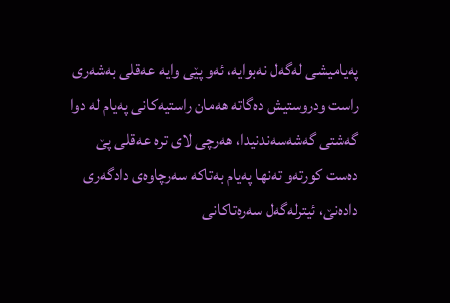په‌یامیشی‌ له‌گه‌ل نه‌بوایه‌، ئه‌و پێی‌ وایه‌ عه‌قلی‌ به‌شه‌ری‌ راست ودروستیش ده‌گاته‌ هه‌مان راستیه‌كانی‌ په‌یام له‌ دوا گه‌شتی‌ گه‌شه‌سه‌ندنیدا، هه‌رچی‌ لای‌ تره‌ عه‌قلی‌ پێ‌ ده‌ست كورته‌و ته‌نها په‌یام به‌تاكه‌ سه‌رچاوه‌ی‌ دادگه‌ری‌ داده‌نێ‌، ئیترله‌گه‌ل سه‌ره‌تاكانی‌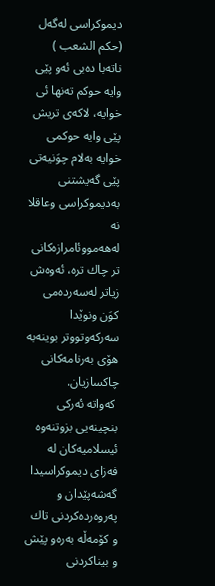دیموكراسی‌ له‌گه‌ل (حكم الشعب ) ناته‌با ده‌بی‌ ئه‌و پێی‌ وایه‌ حوكم ته‌نها ئی‌ خوایه‌، لاكه‌ی‌ تریش پێی‌ وایه‌ حوكمی‌ خوایه‌ به‌لام چوَنیه‌تی‌ پێی‌ گه‌یشتنی‌ به‌دیموكراسی‌ وعاقلا نه‌ له‌هه‌مووئامرازه‌كانی‌ تر چاك تره‌، ئه‌وه‌ش زیاتر له‌سه‌رده‌می‌ كوَن ونوێدا سه‌ركه‌وتووتر بوینه‌به‌ هۆی‌ به‌رنامه‌كانی‌ چاكسازیان.
 كه‌واته‌ ئه‌ركی بنچینه‌یی بزوتنه‌وه‌ ئیسلامیه‌كان له‌ فه‌زای دیموكراسیدا گه‌شه‌پێدان و په‌روه‌رده‌كردنی‌ تاك و كۆمه‌ڵه‌ به‌ره‌و پێش و بیناكردنی‌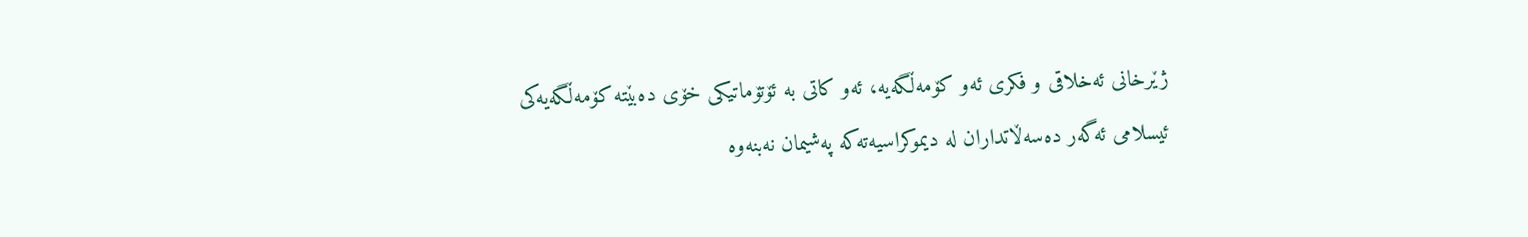ژێرخانی‌ ئه‌خلاقی و فكری‌ ئه‌و كۆمه‌ڵگه‌یه‌، ئه‌و كاتی‌ به‌ ئۆتۆماتیكی‌ خۆی‌ ده‌بێته‌ كۆمه‌ڵگه‌یه‌كی‌ ئیسلامی‌ ئه‌گه‌ر ده‌سه‌ڵاتداران له‌ دیموكراسیه‌ته‌كه‌ په‌شیمان نه‌بنه‌وه‌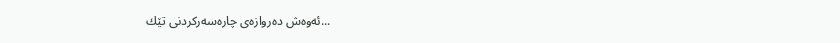...ئه‌وه‌ش ده‌روازه‌ی‌ چاره‌سه‌ركردنی‌ تێك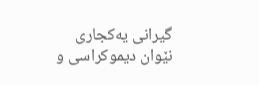گیرانی‌ یه‌كجاری‌ نێوان دیموكراسی و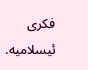فكری‌ ئیسلامیه‌.